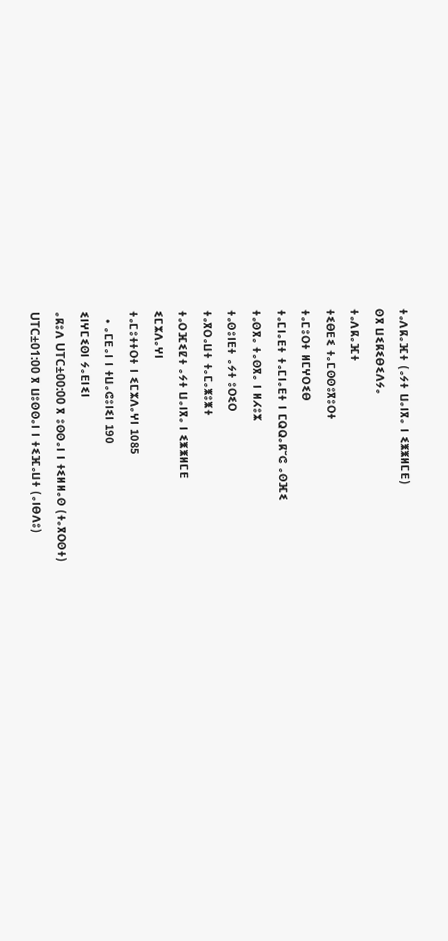ⵜⴰⴷⴽⴰⴼⵜ (ⴰⵢⵜ ⵡⴰⵏⴳⴰ ⵏ ⵉⵥⵥⵍⵎⴹ)
ⵙⴳ ⵡⵉⴽⵉⴱⵉⴷⵢⴰ
ⵜⴰⴷⴽⴰⴼⵜ
ⵜⵉⴱⴹⵉ ⵜⴰⵎⵙⵙⵓⴳⵓⵔⵜ
ⵜⴰⵎⵓⵔⵜ ⵍⵎⵖⵔⵉⴱ
ⵜⴰⵎⵏⴰⴹⵜ ⵜⴰⵎⵏⴰⴹⵜ ⵏ ⵎⵕⵕⴰⴽⵯⵛ ⴰⵙⴼⵉ
ⵜⴰⵙⴳⴰ ⵜⴰⵙⴳⴰ ⵏ ⵍⵃⵓⵣ
ⵜⴰⵙⵓⵏⴹⵜ ⴰⵢⵜ ⵓⵔⵉⵔ
ⵜⴰⴳⵔⴰⵡⵜ ⵜⴰⵎⴰⵥⵓⵥⵜ
ⵜⴰⵔⴼⵉⵇⵜ ⴰⵢⵜ ⵡⴰⵏⴳⴰ ⵏ ⵉⵥⵥⵍⵎⴹ
ⵉⵎⵣⴷⴰⵖⵏ
ⵜⴰⵎⵓⵜⵜⵔⵜ ⵏ ⵉⵎⵣⴷⴰⵖⵏ 1085
  • ⴰⵎⴹⴰⵏ ⵏ ⵜⵡⴰⵛⵓⵏⵉⵏ 190
ⵉⵏⵖⵎⵉⵙⵏ ⵢⴰⴹⵏⵉⵏ
ⴰⴽⵓⴷ UTC±00:00 ⴳ ⵓⵙⵙⴰⵏ ⵏ ⵜⵉⵍⵍⴰⵙ (ⵜⴰⴳⵔⵙⵜ)
UTC±01:00 ⴳ ⵡⵓⵙⵙⴰⵏ ⵏ ⵜⵉⴼⴰⵡⵜ (ⴰⵏⴱⴷⵓ)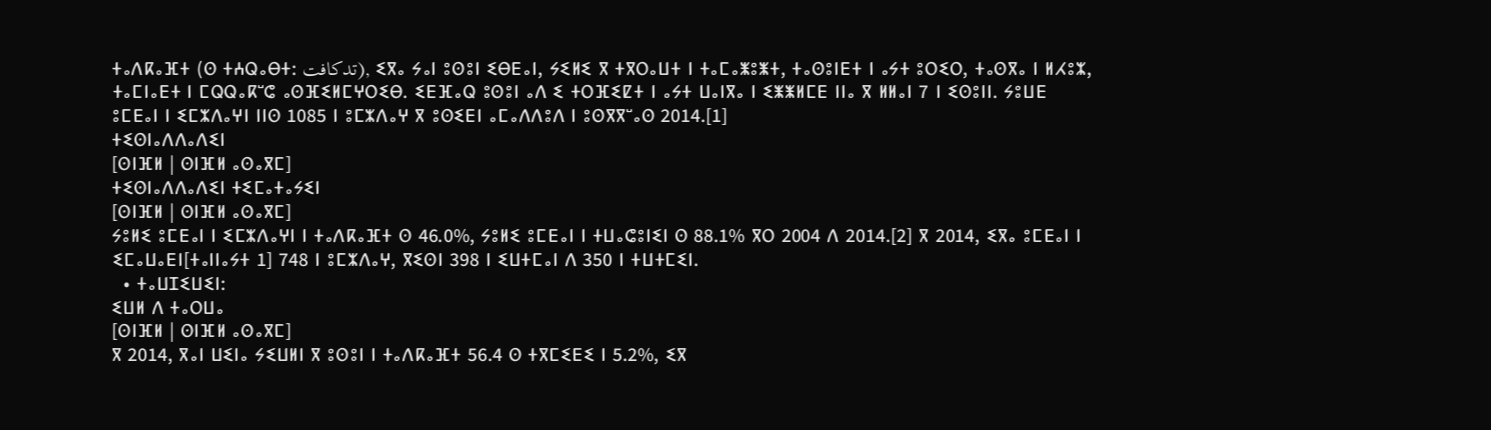ⵜⴰⴷⴽⴰⴼⵜ (ⵙ ⵜⵄⵕⴰⴱⵜ: تدكافت), ⵉⴳⴰ ⵢⴰⵏ ⵓⵙⵓⵏ ⵉⴱⴹⴰⵏ, ⵢⵉⵍⵉ ⴳ ⵜⴳⵔⴰⵡⵜ ⵏ ⵜⴰⵎⴰⵥⵓⵥⵜ, ⵜⴰⵙⵓⵏⴹⵜ ⵏ ⴰⵢⵜ ⵓⵔⵉⵔ, ⵜⴰⵙⴳⴰ ⵏ ⵍⵃⵓⵣ, ⵜⴰⵎⵏⴰⴹⵜ ⵏ ⵎⵕⵕⴰⴽⵯⵛ ⴰⵙⴼⵉⵍⵎⵖⵔⵉⴱ. ⵉⴹⴼⴰⵕ ⵓⵙⵓⵏ ⴰⴷ ⵉ ⵜⵔⴼⵉⵇⵜ ⵏ ⴰⵢⵜ ⵡⴰⵏⴳⴰ ⵏ ⵉⵥⵥⵍⵎⴹ ⵏⵏⴰ ⴳ ⵍⵍⴰⵏ 7 ⵏ ⵉⵙⵓⵏⵏ. ⵢⵓⵡⴹ ⵓⵎⴹⴰⵏ ⵏ ⵉⵎⵣⴷⴰⵖⵏ ⵏⵏⵙ 1085 ⵏ ⵓⵎⵣⴷⴰⵖ ⴳ ⵓⵙⵉⴹⵏ ⴰⵎⴰⴷⴷⵓⴷ ⵏ ⵓⵙⴳⴳⵯⴰⵙ 2014.[1]
ⵜⵉⵙⵏⴰⴷⴷⴰⴷⵉⵏ
[ⵙⵏⴼⵍ | ⵙⵏⴼⵍ ⴰⵙⴰⴳⵎ]
ⵜⵉⵙⵏⴰⴷⴷⴰⴷⵉⵏ ⵜⵉⵎⴰⵜⴰⵢⵉⵏ
[ⵙⵏⴼⵍ | ⵙⵏⴼⵍ ⴰⵙⴰⴳⵎ]
ⵢⵓⵍⵉ ⵓⵎⴹⴰⵏ ⵏ ⵉⵎⵣⴷⴰⵖⵏ ⵏ ⵜⴰⴷⴽⴰⴼⵜ ⵙ 46.0%, ⵢⵓⵍⵉ ⵓⵎⴹⴰⵏ ⵏ ⵜⵡⴰⵛⵓⵏⵉⵏ ⵙ 88.1% ⴳⵔ 2004 ⴷ 2014.[2] ⴳ 2014, ⵉⴳⴰ ⵓⵎⴹⴰⵏ ⵏ ⵉⵎⴰⵡⴰⴹⵏ[ⵜⴰⵏⵏⴰⵢⵜ 1] 748 ⵏ ⵓⵎⵣⴷⴰⵖ, ⴳⵉⵙⵏ 398 ⵏ ⵉⵡⵜⵎⴰⵏ ⴷ 350 ⵏ ⵜⵡⵜⵎⵉⵏ.
  • ⵜⴰⵡⵊⵉⵡⵉⵏ:
ⵉⵡⵍ ⴷ ⵜⴰⵔⵡⴰ
[ⵙⵏⴼⵍ | ⵙⵏⴼⵍ ⴰⵙⴰⴳⵎ]
ⴳ 2014, ⴳⴰⵏ ⵡⵉⵏⴰ ⵢⵉⵡⵍⵏ ⴳ ⵓⵙⵓⵏ ⵏ ⵜⴰⴷⴽⴰⴼⵜ 56.4 ⵙ ⵜⴳⵎⵉⴹⵉ ⵏ 5.2%, ⵉⴳ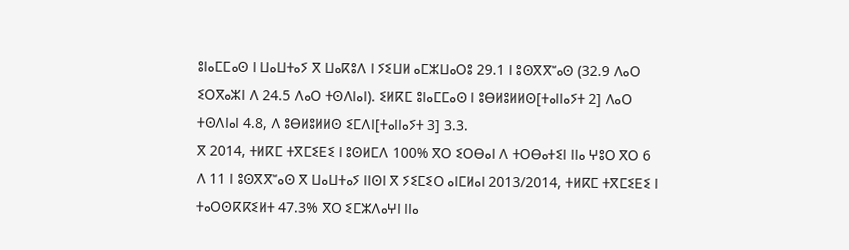ⵓⵏⴰⵎⵎⴰⵙ ⵏ ⵡⴰⵡⵜⴰⵢ ⴳ ⵡⴰⴽⵓⴷ ⵏ ⵢⵉⵡⵍ ⴰⵎⵣⵡⴰⵔⵓ 29.1 ⵏ ⵓⵙⴳⴳⵯⴰⵙ (32.9 ⴷⴰⵔ ⵉⵔⴳⴰⵣⵏ ⴷ 24.5 ⴷⴰⵔ ⵜⵙⴷⵏⴰⵏ). ⵉⵍⴽⵎ ⵓⵏⴰⵎⵎⴰⵙ ⵏ ⵓⴱⵍⵓⵍⵍⵙ[ⵜⴰⵏⵏⴰⵢⵜ 2] ⴷⴰⵔ ⵜⵙⴷⵏⴰⵏ 4.8, ⴷ ⵓⴱⵍⵓⵍⵍⵙ ⵉⵎⴷⵏ[ⵜⴰⵏⵏⴰⵢⵜ 3] 3.3.
ⴳ 2014, ⵜⵍⴽⵎ ⵜⴳⵎⵉⴹⵉ ⵏ ⵓⵙⵍⵎⴷ 100% ⴳⵔ ⵉⵔⴱⴰⵏ ⴷ ⵜⵔⴱⴰⵜⵉⵏ ⵏⵏⴰ ⵖⵓⵔ ⴳⵔ 6 ⴷ 11 ⵏ ⵓⵙⴳⴳⵯⴰⵙ ⴳ ⵡⴰⵡⵜⴰⵢ ⵏⵏⵙⵏ ⴳ ⵢⵉⵎⵉⵔ ⴰⵏⵎⵍⴰⵏ 2013/2014, ⵜⵍⴽⵎ ⵜⴳⵎⵉⴹⵉ ⵏ ⵜⴰⵔⵙⴽⴽⵉⵍⵜ 47.3% ⴳⵔ ⵉⵎⵣⴷⴰⵖⵏ ⵏⵏⴰ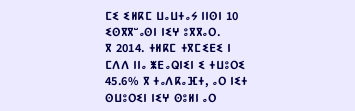ⵎⵉ ⵉⵍⴽⵎ ⵡⴰⵡⵜⴰⵢ ⵏⵏⵙⵏ 10 ⵉⵙⴳⴳⵯⴰⵙⵏ ⵏⵉⵖ ⵓⴳⴳⴰⵔ.
ⴳ 2014. ⵜⵍⴽⵎ ⵜⴳⵎⵉⴹⵉ ⵏ ⵎⴷⴷ ⵏⵏⴰ ⵥⴹⴰⵕⵏⵉⵏ ⵉ ⵜⵡⵓⵔⵉ 45.6% ⴳ ⵜⴰⴷⴽⴰⴼⵜ, ⴰⵔ ⵏⵉⵜ ⵙⵡⵓⵔⵉⵏ ⵏⵉⵖ ⵙⵓⵍⵏ ⴰⵔ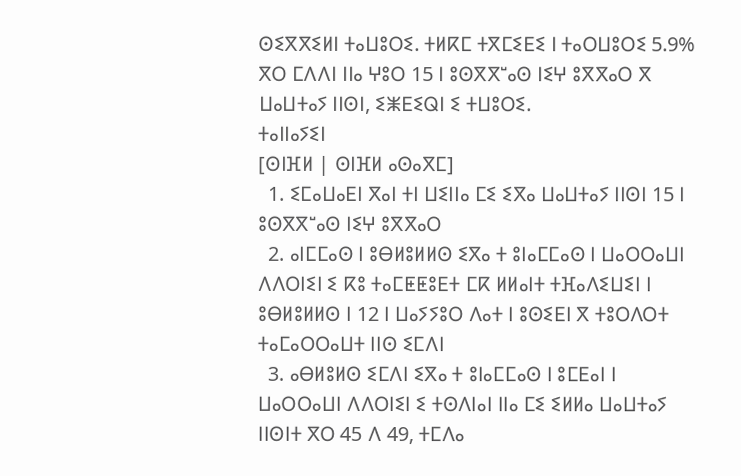ⵙⵉⴳⴳⵉⵍⵏ ⵜⴰⵡⵓⵔⵉ. ⵜⵍⴽⵎ ⵜⴳⵎⵉⴹⵉ ⵏ ⵜⴰⵔⵡⵓⵔⵉ 5.9% ⴳⵔ ⵎⴷⴷⵏ ⵏⵏⴰ ⵖⵓⵔ 15 ⵏ ⵓⵙⴳⴳⵯⴰⵙ ⵏⵉⵖ ⵓⴳⴳⴰⵔ ⴳ ⵡⴰⵡⵜⴰⵢ ⵏⵏⵙⵏ, ⵉⵥⴹⵉⵕⵏ ⵉ ⵜⵡⵓⵔⵉ.
ⵜⴰⵏⵏⴰⵢⵉⵏ
[ⵙⵏⴼⵍ | ⵙⵏⴼⵍ ⴰⵙⴰⴳⵎ]
  1. ⵉⵎⴰⵡⴰⴹⵏ ⴳⴰⵏ ⵜⵏ ⵡⵉⵏⵏⴰ ⵎⵉ ⵉⴳⴰ ⵡⴰⵡⵜⴰⵢ ⵏⵏⵙⵏ 15 ⵏ ⵓⵙⴳⴳⵯⴰⵙ ⵏⵉⵖ ⵓⴳⴳⴰⵔ
  2. ⴰⵏⵎⵎⴰⵙ ⵏ ⵓⴱⵍⵓⵍⵍⵙ ⵉⴳⴰ ⵜ ⵓⵏⴰⵎⵎⴰⵙ ⵏ ⵡⴰⵔⵔⴰⵡⵏ ⴷⴷⵔⵏⵉⵏ ⵉ ⴽⵓ ⵜⴰⵎⵟⵟⵓⴹⵜ ⵎⴽ ⵍⵍⴰⵏⵜ ⵜⴼⴰⴷⵉⵡⵉⵏ ⵏ ⵓⴱⵍⵓⵍⵍⵙ ⵏ 12 ⵏ ⵡⴰⵢⵢⵓⵔ ⴷⴰⵜ ⵏ ⵓⵙⵉⴹⵏ ⴳ ⵜⵓⵔⴷⵔⵜ ⵜⴰⵎⴰⵔⵔⴰⵡⵜ ⵏⵏⵙ ⵉⵎⴷⵏ
  3. ⴰⴱⵍⵓⵍⵙ ⵉⵎⴷⵏ ⵉⴳⴰ ⵜ ⵓⵏⴰⵎⵎⴰⵙ ⵏ ⵓⵎⴹⴰⵏ ⵏ ⵡⴰⵔⵔⴰⵡⵏ ⴷⴷⵔⵏⵉⵏ ⵉ ⵜⵙⴷⵏⴰⵏ ⵏⵏⴰ ⵎⵉ ⵉⵍⵍⴰ ⵡⴰⵡⵜⴰⵢ ⵏⵏⵙⵏⵜ ⴳⵔ 45 ⴷ 49, ⵜⵎⴷⴰ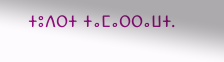ⵜⵓⴷⵔⵜ ⵜⴰⵎⴰⵔⵔⴰⵡⵜ.